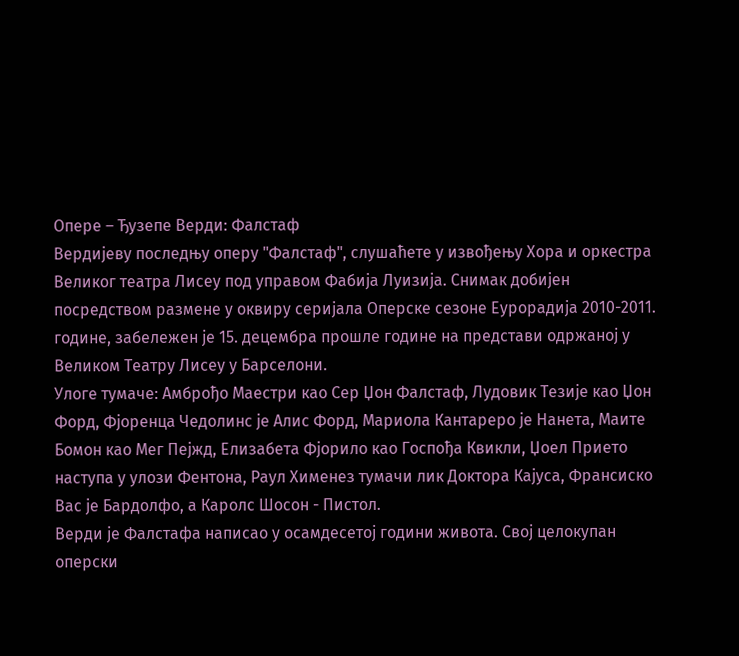Опере – Ђузепе Верди: Фалстаф
Вердијеву последњу оперу "Фалстаф", слушаћете у извођењу Хора и оркестра Великог театра Лисеу под управом Фабија Луизија. Снимак добијен посредством размене у оквиру серијала Оперске сезоне Еурорадија 2010-2011. године, забележен је 15. децембра прошле године на представи одржаној у Великом Театру Лисеу у Барселони.
Улоге тумаче: Амброђо Маестри као Сер Џон Фалстаф, Лудовик Тезије као Џон Форд, Фјоренца Чедолинс је Алис Форд, Мариола Кантареро је Нанета, Маите Бомон као Мег Пејжд, Елизабета Фјорило као Госпођа Квикли, Џоел Прието наступа у улози Фентона, Раул Хименез тумачи лик Доктора Кајуса, Франсиско Вас је Бардолфо, а Каролс Шосон - Пистол.
Верди је Фалстафа написао у осамдесетој години живота. Свој целокупан оперски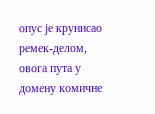опус је крунисао ремек-делом, овога пута у домену комичне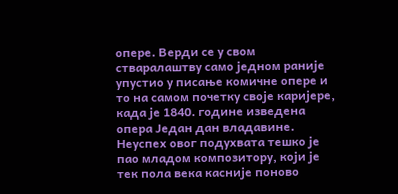опере. Верди се у свом стваралаштву само једном раније упустио у писање комичне опере и то на самом почетку своје каријере, када је 1840. године изведена опера Један дан владавине. Неуспех овог подухвата тешко је пао младом композитору, који је тек пола века касније поново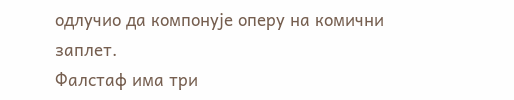одлучио да компонује оперу на комични заплет.
Фалстаф има три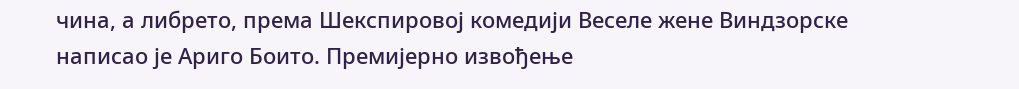чина, а либрето, према Шекспировој комедији Веселе жене Виндзорске написао је Ариго Боито. Премијерно извођење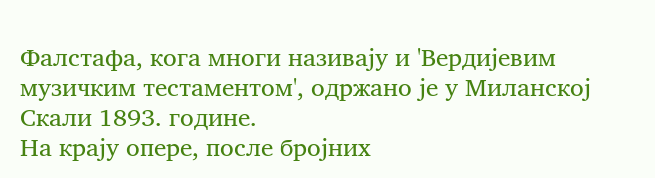Фалстафа, кога многи називају и 'Вердијевим музичким тестаментом', одржано је у Миланској Скали 1893. године.
На крају опере, после бројних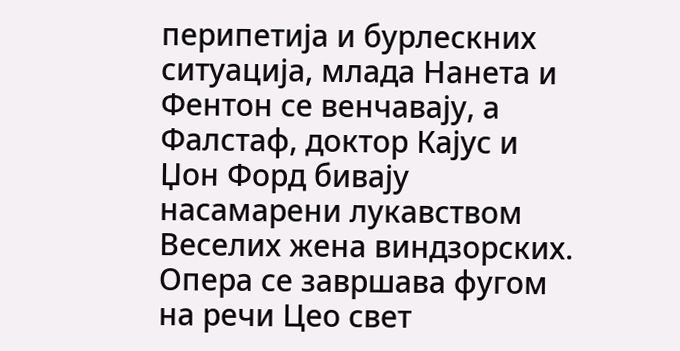перипетија и бурлескних ситуација, млада Нанета и Фентон се венчавају, а Фалстаф, доктор Кајус и Џон Форд бивају насамарени лукавством Веселих жена виндзорских. Опера се завршава фугом на речи Цео свет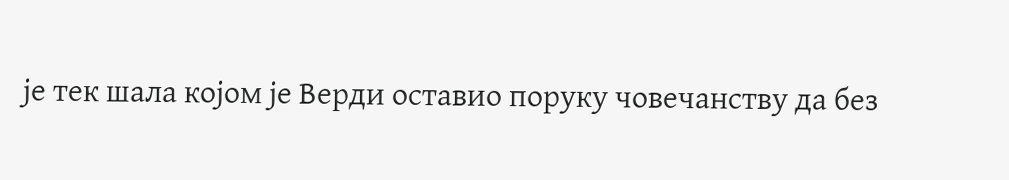је тек шала којом је Верди оставио поруку човечанству да без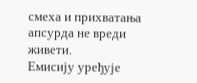смеха и прихватања апсурда не вреди живети.
Емисију уређује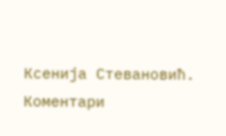Ксенија Стевановић.
Коментари